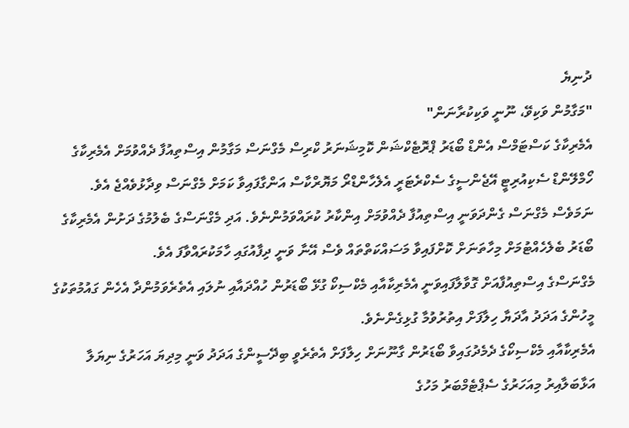ދުނިޔެ
"މަގާމުން ވަކިވޭ، ނޫނީ ވަކިކުރާނަން"
އެމެރިކާގެ ކަސްޓަމްސް އެންޑް ބޯޑަރު ޕްރޮޓެކްޝަން ކޮމިޝަނަރު ކްރިސް މެގްނަސް މަގާމުން އިސްތިއުފާ ދެއްވުމަށް އެމެރިކާގެ ހޯމްލޭންޑް ސެކިއުރިޓީ އޭޖެންސީގެ ސެކްރެޓަރީ އެލެހާންޑްރޯ މަޔޮރްކާސް އަންގާފައިވާ ކަމަށް މެގްނަސް ވިދާޅުވެއްޖެ އެވެ.
ނަމަވެސް މެގްނަސް ގެންދަވަނީ އިސްތިއުފާ ދެއްވުމަށް އިންކާރު ކުރައްވަމުންނެވެ. އަދި މެގްނަސްގެ ބެލުމުގެ ދަށުން އެމެރިކާގެ ބޯޑަރު ބެލެހެއްޓުމަށް މިހާތަނަށް ކޮށްފައިވާ މަސައްކަތްތައް ވެސް އޭނާ ވަނީ ދިފާއުގައި ހާމަކުރައްވާފަ އެވެ.
މެގްނަސްގެ އިސްތިއުފާއަށް ގޮވާލާފައިވަނީ އެމެރިކާއާއި މެކްސިކޯ ގުޅޭ ބޯޑަރުން ހުއްދައާއި ނުލައި އެތެރެވަމުންދާ އެހެން ގައުމުތަކުގެ މީހުންގެ އަދަދު އާދަޔާ ހިލާފަށް އިތުރުވުމާ ގުޅިގެންނެވެ.
އެމެރިކާއާއި މެކްސިކޯގެ ދެމެދުގައިވާ ބޯޑަރުން ގާނޫނަށް ހިލާފަށް އެތެރެވީ ބިދޭސީންގެ އަދަދު ވަނީ މިދިޔަ އަހަރުގެ ނިޔަލާ އަޅާބަލާއިރު މިއަހަރުގެ ސެޕްޓެމްބަރު މަހުގެ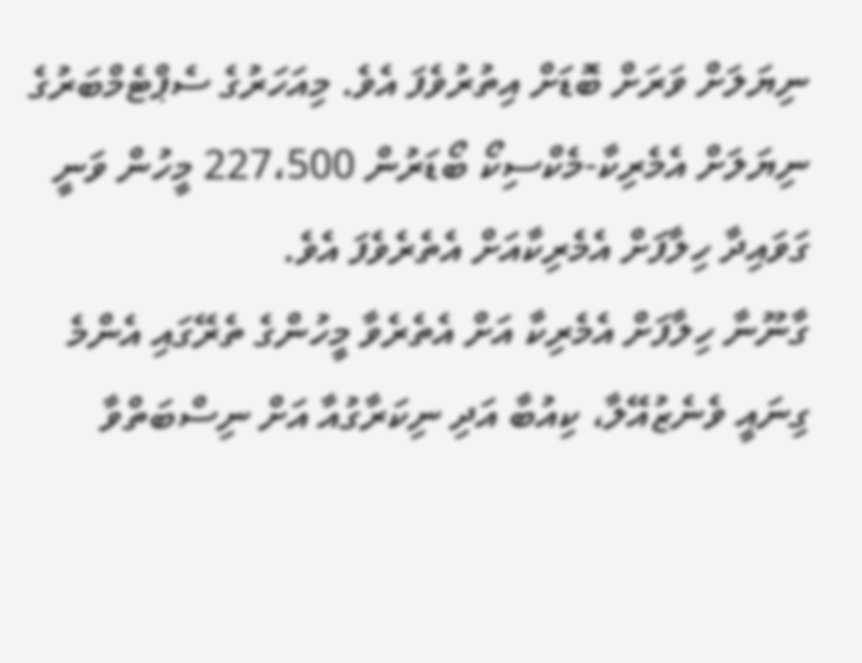ނިޔަލަށް ވަރަށް ބޮޑަށް އިތުރުވެފަ އެވެ. މިއަހަރުގެ ސެޕްޓެމްބަރުގެ ނިޔަލަށް އެމެރިކާ-މެކްސިކޯ ބޯޑަރުން 227،500 މީހުން ވަނީ ގަވައިދާ ހިލާފަށް އެމެރިކާއަށް އެތެރެވެފަ އެވެ.
ގާނޫނާ ހިލާފަށް އެމެރިކާ އަށް އެތެރެވާ މީހުންގެ ތެރޭގައި އެންމެ ގިނައީ ވެނެޒުއޭލާ، ކިއުބާ އަދި ނިކަރާގުއާ އަށް ނިސްބަތްވާ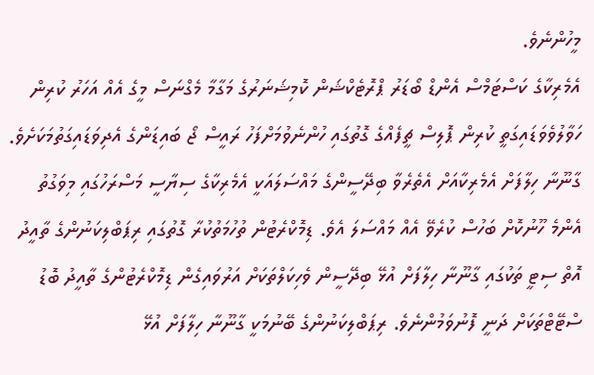މީހުންނެވެ.
އެމެރިކާގެ ކަސްޓަމްސް އެންޑް ބޯޑަރު ޕްރޮޓެކްޝަން ކޮމިޝަނަރުގެ މަގާމާ މެގްނަސް މީގެ އެއް އަހަރު ކުރިން ހަވާލުވެވަޑައިގަތީ ކުރިން ޕޮލިސް ޗީފެއްގެ ގޮތުގައި ހުންނެވުމަށްފަހު ރައީސް ޖޯ ބައިޑަންގެ އެދިވަޑައިގަތުމަކަށެވެ.
ގާނޫނާ ހިލާފަށް އެމެރިކާއަށް އެތެރެވާ ބިދޭސީންގެ މައްސަލައަކީ އެމެރިކާގެ ސިޔާސީ މަސްރަހުގައި މިވަގުތު އެންމެ ހޫނުކޮށް ބަހުސް ކުރެވޭ އެއް މައްސަލަ އެވެ. ޑިމޮކްރެޓުން ތުހުމަތުކުރާ ގޮތުގައި ރިޕަބްލިކަނުންގެ ތާއީދު އޮތް ސިޓީ ތަކުގައި ގާނޫނާ ހިލާފަށް އުޅޭ ބިދޭސީން ވެހިކަލްތަކަށް އަރުވައިގެން ޑިމޮކްރެޓުންގެ ތާއީދު ބޮޑު ސްޓޭޓްތަކަށް ދަނީ ފޮނުވަމުންނެވެ. ރިޕަބްލިކަނުންގެ ބޭނުމަކީ ގާނޫނާ ހިލާފަށް އުޅޭ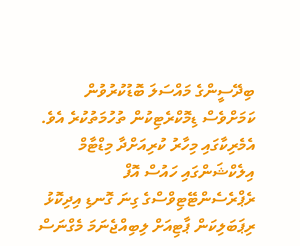ބިދޭސީންގެ މައްސަލަ ބޮޑުކުރުވުން ކަމަށްވެސް ޑިމޮކްރެޓިކުން ތުހުމަތުކުރެ އެވެ.
އެމެރިކާގައި މިހާރު ކުރިއަށްދާ މިޑްޓާމް އިލެކްޝަންގައި ހައުސް އޮފް ރެޕްރެސެންޓޭޓިވްސްގެ ގިނަ ގޮނޑި އިދިކޮޅު ރިޕަބަލިކަން ޕާޓިއަށް ލިބިއްޖެނަމަ މެގްނަސް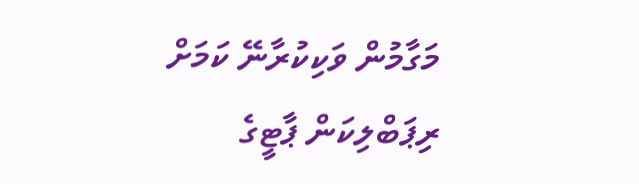މަގާމުން ވަކިކުރާނޭ ކަމަށް ރިޕަބްލިކަން ޕާޓީގެ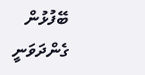ބޭފުޅުން ގެންދަވަނީ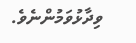ވިދާޅުވަމުންނެވެ.